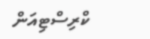ކްރިސްޓިއަން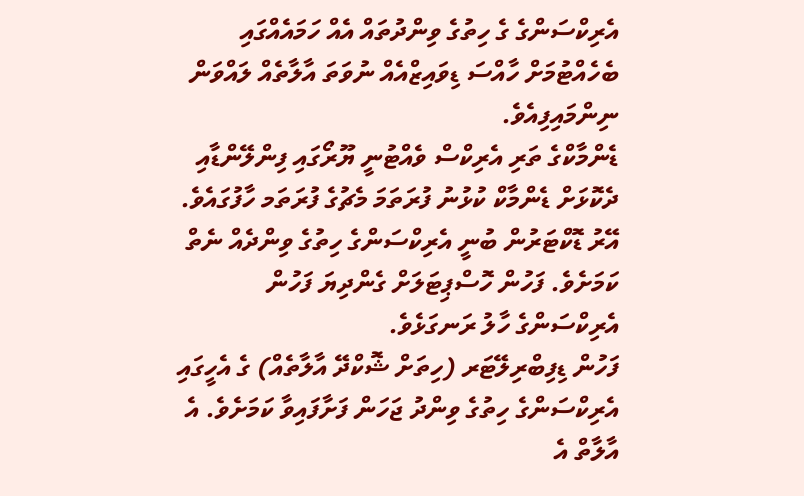އެރިކްސަންގެ ގެ ހިތުގެ ވިންދުތައް އެއް ހަމައެއްގައި ބެހެއްޓުމަށް ހާއްސަ ޑިވައިޒްއެއް ނުވަތަ އާލާތެއް ލައްވަން ނިންމައިފިއެވެ.
ޑެންމާކްގެ ތަރި އެރިކްސް ވެއްޓުނީ ޔޫރޯގައި ފިންލޭންޑާއި ދެކޮޅަށް ޑެންމާކް ކުޅުނު ފުރަތަމަ މެޗުގެ ފުރަތަމ ހާފުގައެވެ. އޭރު ޑޮކްޓަރުން ބުނީ އެރިކްސަންގެ ހިތުގެ ވިންދެއް ނެތް ކަމަށެވެ. ފަހުން ހޮސްޕިޓަލަށް ގެންދިޔަ ފަހުން އެރިކްސަންގެ ހާލު ރަނގަޅެވެ.
ފަހުން ޑިފިބްރިލޭޓަރ (ހިތަށް ޝޮކްދޭ އާލާތެއް) ގެ އެހީގައި އެރިކްސަންގެ ހިތުގެ ވިންދު ޖަހަން ފަށާފައިވާ ކަމަށެވެ. އެ އާލާތް އެ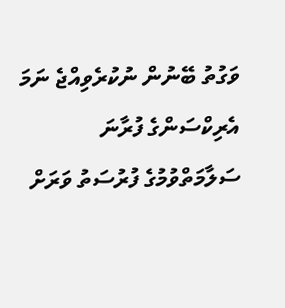ވަގުތު ބޭނުން ނުކުރެވިއްޖެ ނަމަ އެރިކްސަންގެ ފުރާނަ ސަލާމަތްވުމުގެ ފުރުސަތު ވަރަށް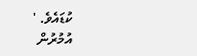ކުޑައެވެ. '
އުމުރުން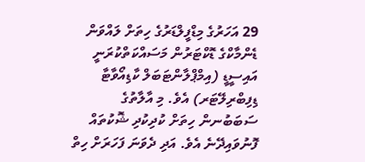29 އަހަރުގެ މިޑްފީލްޑަރުގެ ހިތަށް ލައްވަން ޑެންމާކްގެ ޑޮކްޓަރުން މަސައްކަތްކުރަނީ އައިސީޑީ (އިމްޕްލާންޓަބަލް ކާޑިއޯވާޓާ ޑިފިބްރިލޭޓަރ) އެވެ. މި އާލާތުގެ ސަބަބުނން ހިތަށް ކުދިކުދި ޝޮކުތައް ފޮނުވައިދޭނެ އެވެ. އަދި ދެވަނަ ފަހަރަށް ހިތް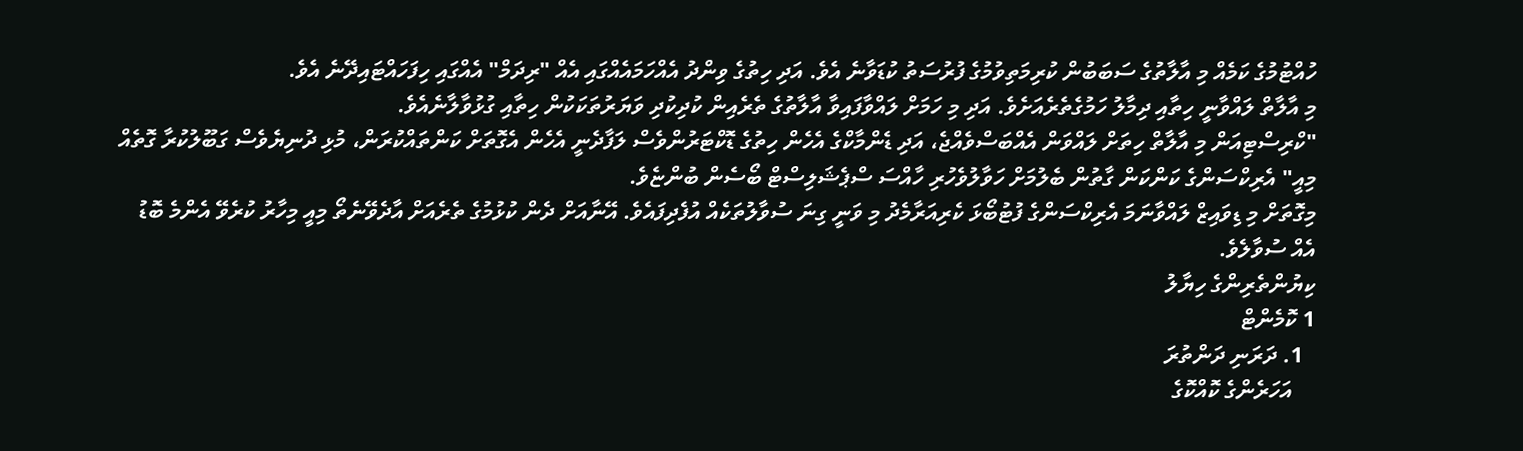ހުއްޓުމުގެ ކަމެއް މި އާލާތުގެ ސަބަބުން ކުރިމަތިވުމުގެ ފުރުސަތު ކުޑަވާނެ އެވެ. އަދި ހިތުގެ ވިންދު އެއްހަމައެއްގައި އެއް "ރިދަމް" އެއްގައި ހިފަހައްޓައިދޭނެ އެވެ.
މި އާލާތް ލައްވާނީ ހިތާއި ދިމާލު ހަމުގެތެރެއަށެވެ. އަދި މި ހަމަށް ލައްވާފައިވާ އާލާތުގެ ތެރެއިން ކުދިކުދި ވަޔަރުތަކަކުން ހިތާއި ގުޅުވާލާނެއެވެ.
"ކްރިސްޓިއަން މި އާލާތް ހިތަށް ލައްވަން އެއްބަސްވެއްޖެ، އަދި ޑެންމާކްގެ އެހެން ހިތުގެ ޑޮކްޓަރުންވެސް ލަފާދެނީ އެހެން އެގޮތަށް ކަންތައްކުރަން، މުޅި ދުނިޔެވެސް ގަބޫލުކުރާ ގޮތެއް މިއީ" އެރިކްސަންގެ ކަންކަން ގާތުން ބެލުމަށް ހަވާލުވެހުރި ހާއްސަ ސްޕެޝަލިސްޓް ބޯސެން ބުންޏެވެ.
މިގޮތަށް މި ޑިވައިޒް ލައްވާނަމަ އެރިކްސަންގެ ފުޓުބޯޅަ ކެރިއަރާމެދު މި ވަނީ ގިނަ ސުވާލުތަކެއް އުފެދިފައެވެ. އޭނާއަށް ދެން ކުޅުމުގެ ތެރެއަށް އާދެވޭނެތޯ މިއީ މިހާރު ކުރެވޭ އެންމެ ބޮޑު އެއް ސުވާލެވެ.
ކިޔުންތެރިންގެ ހިޔާލު
1 ކޮމެންޓް
  1. ދަރަނި ދަންތުރަ
    އަހަރެންގެ ކޮއްކޮގެ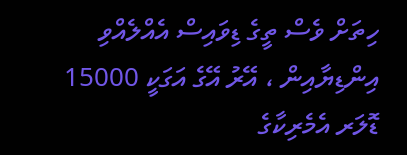ހިތަށް ވެސް ތީގެ ޑިވައިސް އެއްލެއްވި އިންޑިޔާއިން ، އޭރު އޭގެ އަގަކީ 15000 ޑޮލަރ އެމެރިކާގެ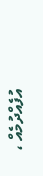އުފެއްދުމެއް ،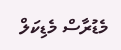މެޑުރާސް މެޑިކަލް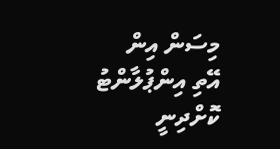މިސަން އިން އޭތި އިންޕުލާންޓު ކޮށްދިނީ